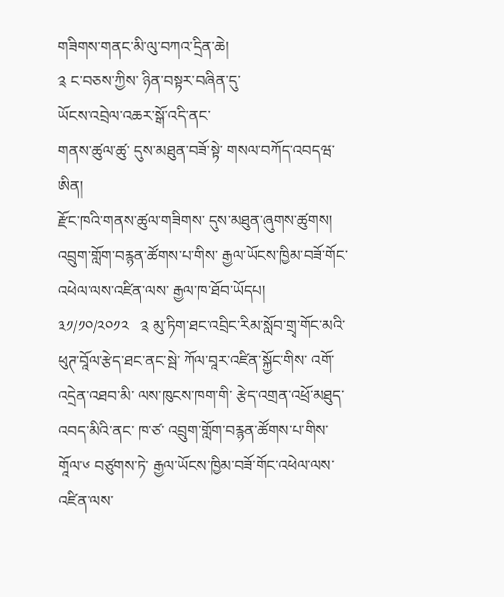གཟིགས་གནང་མི་ལུ་བཀའ་དྲིན་ཆེ།
༉ ང་བཅས་ཀྱིས་ ཉིན་བསྟར་བཞིན་དུ་
ཡོངས་འབྲེལ་འཆར་སྒོ་འདི་ནང་
གནས་ཚུལ་ཚུ་ དུས་མཐུན་བཟོ་སྟེ་ གསལ་བཀོད་འབདཝ་ཨིན།
རྫོང་ཁའི་གནས་ཚུལ་གཟིགས་ དུས་མཐུན་ཞུགས་ཚུགས།
འབྲུག་གློག་བརྙན་ཚོགས་པ་གིས་ རྒྱལ་ཡོངས་ཁྱིམ་བཟོ་གོང་འཕེལ་ལས་འཛིན་ལས་ རྒྱལ་ཁ་ཐོབ་ཡོདཔ།
༣༡/༡༠/༢༠༡༢   ༉ མུ་ཏིག་ཐང་འབྲིང་རིམ་སློབ་གྲྭ་གོང་མའི་ ཕུཊ་བཱོལ་རྩེད་ཐང་ནང་སྦེ་ ཀོལ་བཱར་འཛིན་སྐྱོང་གིས་ འགོ་འདྲེན་འཐབ་མི་ ལས་ཁུངས་ཁག་གི་ རྩེད་འགྲན་འཕྲོ་མཐུད་འབད་མིའི་ནང་ ཁ་ཙ་ འབྲུག་གློག་བརྙན་ཚོགས་པ་གིས་ གཱོལ་༦ བཙུགས་ཏེ་ རྒྱལ་ཡོངས་ཁྱིམ་བཟོ་གོང་འཕེལ་ལས་འཛིན་ལས་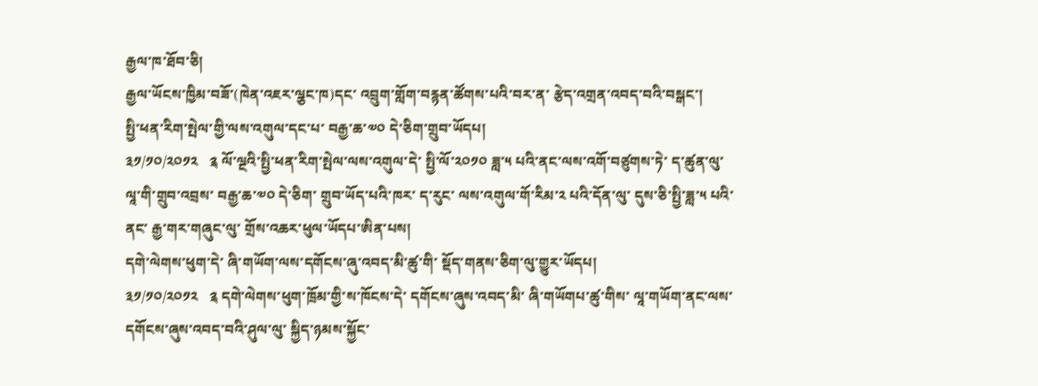རྒྱལ་ཁ་ཐོབ་ཅི།
རྒྱལ་ཡོངས་ཁྱིམ་བཟོ་(ཁེན་འཇར་ལྕང་ཁ)དང་ འབྲུག་གློག་བརྙན་ཚོགས་པའི་བར་ན་ རྩེད་འགྲན་འབད་བའི་བསྒང་།
སྤྱི་ཕན་རིག་སྤེལ་གྱི་ལས་འགུལ་དང་པ་ བརྒྱ་ཆ་༧༠ དེ་ཅིག་གྲུབ་ཡོདཔ།
༣༡/༡༠/༢༠༡༢   ༉ ལོ་ལྔའི་སྤྱི་ཕན་རིག་སྤེལ་ལས་འགུལ་དེ་ སྤྱི་ལོ་༢༠༡༠ ཟླ་༥ པའི་ནང་ལས་འགོ་བཙུགས་ཏེ་ ད་ཚུན་ལུ་ ལཱ་གི་གྲུབ་འབྲས་ བརྒྱ་ཆ་༧༠ དེ་ཅིག་ གྲུབ་ཡོད་པའི་ཁར་ ད་རུང་ ལས་འགུལ་གོ་རིམ་༢ པའི་དོན་ལུ་ དུས་ཅི་སྤྱི་ཟླ་༥ པའི་ནང་ རྒྱ་གར་གཞུང་ལུ་ གྲོས་འཆར་ཕུལ་ཡོདཔ་ཨིན་པས།
དགེ་ལེགས་ཕུག་དེ་ ཞི་གཡོག་ལས་དགོངས་ཞུ་འབད་མི་ཚུ་གི་ སྡོད་གནས་ཅིག་ལུ་གྱུར་ཡོདཔ།
༣༡/༡༠/༢༠༡༢   ༉ དགེ་ལེགས་ཕུག་ཁྲོམ་གྱི་ས་ཁོངས་དེ་ དགོངས་ཞུས་འབད་མི་ ཞི་གཡོགཔ་ཚུ་གིས་ ལཱ་གཡོག་ནང་ལས་ དགོངས་ཞུས་འབད་བའི་ཤུལ་ལུ་ སྐྱིད་ཉམས་སྐྱོང་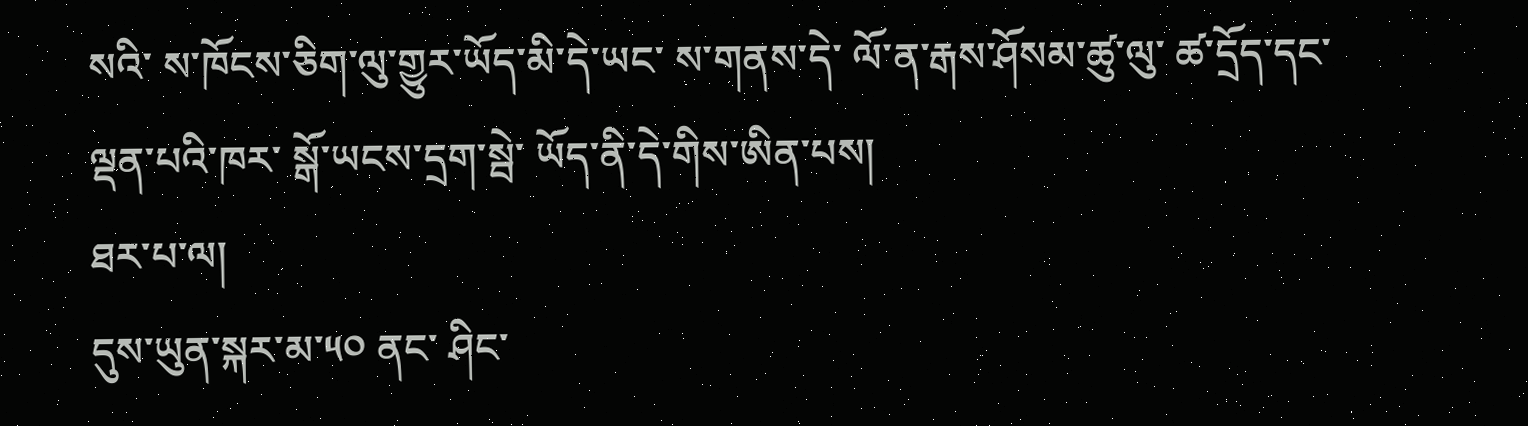སའི་ ས་ཁོངས་ཅིག་ལུ་གྱུར་ཡོད་མི་དེ་ཡང་ ས་གནས་དེ་ ལོ་ན་རྒས་ཤོསམ་ཚུ་ལུ་ ཚ་དྲོད་དང་ལྡན་པའི་ཁར་ སྒོ་ཡངས་དྲག་སྦེ་ ཡོད་ནི་དེ་གིས་ཨིན་པས།
ཐར་པ་ལ།
དུས་ཡུན་སྐར་མ་༥༠ ནང་ ཤིང་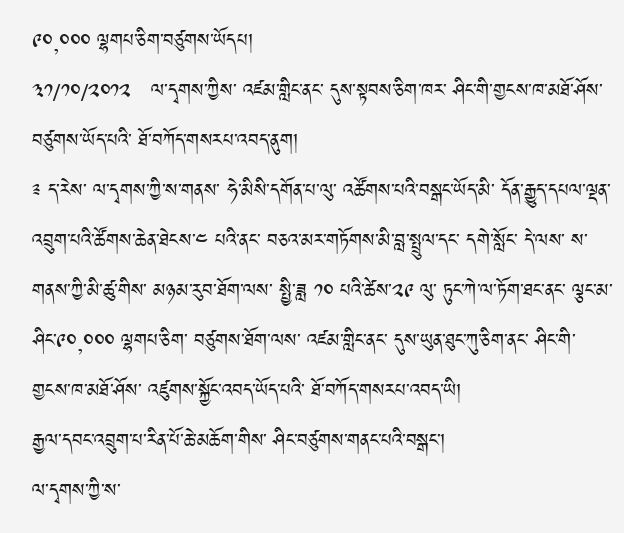༩༠,༠༠༠ ལྷགཔ་ཅིག་བཙུགས་ཡོདཔ།
༣༡/༡༠/༢༠༡༢   ལ་དྭགས་ཀྱིས་ འཛམ་གླིང་ནང་ དུས་སྟབས་ཅིག་ཁར་ ཤིང་གི་གྱངས་ཁ་མཐོ་ཤོས་ བཙུགས་ཡོད་པའི་ ཐོ་བཀོད་གསརཔ་འབད་ནུག།
༉ ད་རེས་ ལ་དྭགས་ཀྱི་ས་གནས་ ཧེ་མིསི་དགོན་པ་ལུ་ འཚོགས་པའི་བསྒང་ཡོད་མི་ དོན་རྒྱུད་དཔལ་ལྡན་འབྲུག་པའི་ཚོགས་ཆེན་ཐེངས་༤ པའི་ནང་ བཅའ་མར་གཏོགས་མི་བླ་སྤྲུལ་དང་ དགེ་སློང་ དེ་ལས་ ས་གནས་ཀྱི་མི་ཚུ་གིས་ མཉམ་རུབ་ཐོག་ལས་ སྤྱི་ཟླ ༡༠ པའི་ཚེས་༢༩ ལུ་ ཏུང་ཀེ་ལ་ཏོག་ཐང་ནང་ ལྕང་མ་ཤིང་༩༠,༠༠༠ ལྷགཔ་ཅིག་ བཙུགས་ཐོག་ལས་ འཛམ་གླིང་ནང་ དུས་ཡུན་ཐུང་ཀུ་ཅིག་ནང་ ཤིང་གི་གྱངས་ཁ་མཐོ་ཤོས་ འཛུགས་སྐྱོང་འབད་ཡོད་པའི་ ཐོ་བཀོད་གསརཔ་འབད་ཡི།
རྒྱལ་དབང་འབྲུག་པ་རིན་པོ་ཆེ་མཆོག་གིས་ ཤིང་བཙུགས་གནང་པའི་བསྒང་།
ལ་དྭགས་ཀྱི་ས་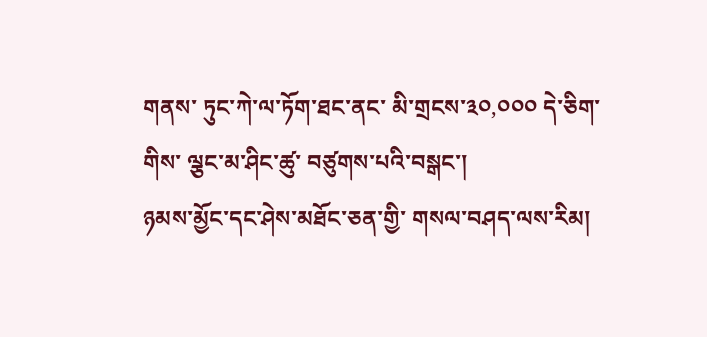གནས་ ཏུང་ཀེ་ལ་ཏོག་ཐང་ནང་ མི་གྲངས་༣༠,༠༠༠ དེ་ཅིག་གིས་ ལྕང་མ་ཤིང་ཚུ་ བཙུགས་པའི་བསྒང་།
ཉམས་མྱོང་དང་ཤེས་མཐོང་ཅན་གྱི་ གསལ་བཤད་ལས་རིམ།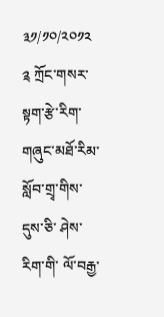༣༡/༡༠/༢༠༡༢   ༉ ཀྲོང་གསར་སྟག་རྩེ་རིག་གཞུང་མཐོ་རིམ་སློབ་གྲྭ་གིས་ དུས་ཅི་ ཤེས་རིག་གི་ ལོ་བརྒྱ་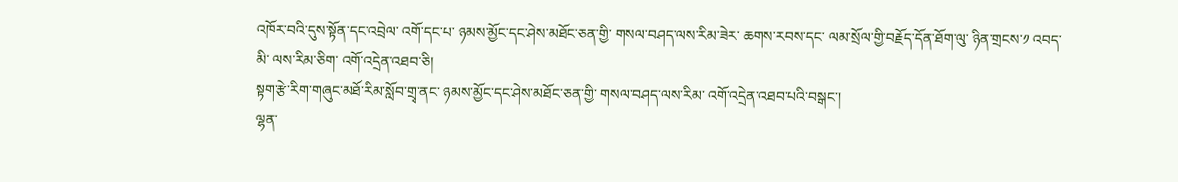འཁོར་བའི་དུས་སྟོན་དང་འབྲེལ་ འགོ་དང་པ་ ཉམས་མྱོང་དང་ཤེས་མཐོང་ཅན་གྱི་ གསལ་བཤད་ལས་རིམ་ཟེར་ ཆགས་རབས་དང་ ལམ་སྲོལ་གྱི་བརྗོད་དོན་ཐོག་ལུ་ ཉིན་གྲངས་༡ འབད་མི་ ལས་རིམ་ཅིག་ འགོ་འདྲེན་འཐབ་ཅི།
སྟག་རྩེ་རིག་གཞུང་མཐོ་རིམ་སློབ་གྲྭ་ནང་ ཉམས་མྱོང་དང་ཤེས་མཐོང་ཅན་གྱི་ གསལ་བཤད་ལས་རིམ་ འགོ་འདྲེན་འཐབ་པའི་བསྒང་།
ལྷན་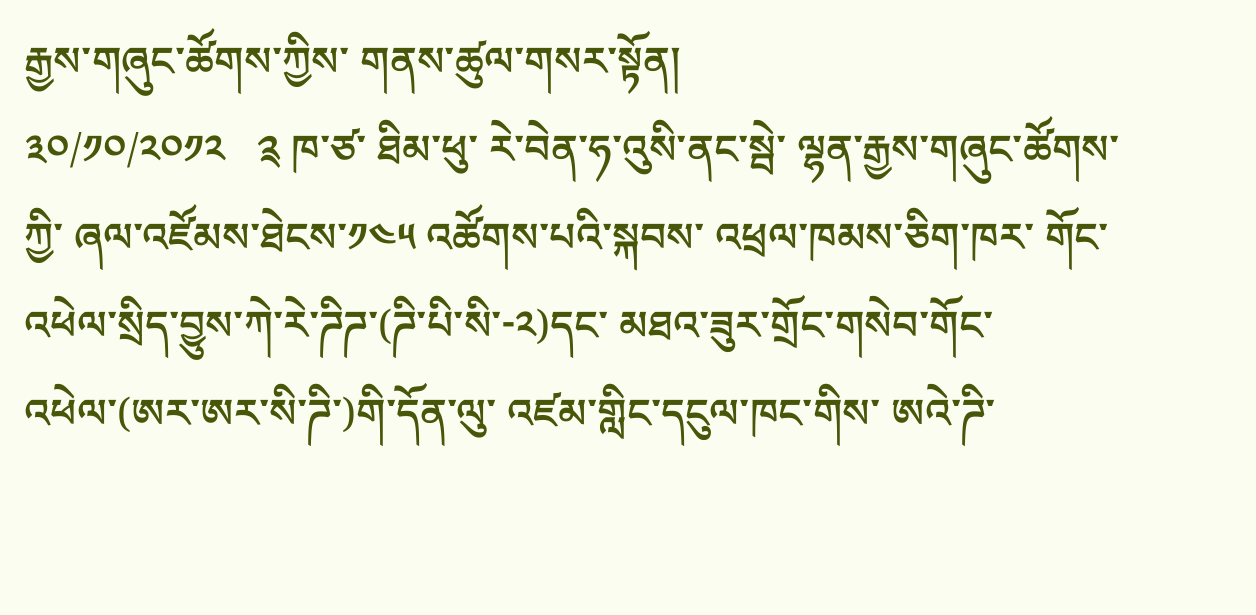རྒྱས་གཞུང་ཚོགས་ཀྱིས་ གནས་ཚུལ་གསར་སྟོན།
༣༠/༡༠/༢༠༡༢   ༉ ཁ་ཙ་ ཐིམ་ཕུ་ རེ་བེན་ཧ་འུསི་ནང་སྦེ་ ལྷན་རྒྱས་གཞུང་ཚོགས་ཀྱི་ ཞལ་འཛོམས་ཐེངས་༡༤༥ འཚོགས་པའི་སྐབས་ འཕྲལ་ཁམས་ཅིག་ཁར་ གོང་འཕེལ་སྲིད་བྱུས་ཀེ་རེ་ཌིཌ་(ཌི་པི་སི་-༢)དང་ མཐའ་ཟུར་གྲོང་གསེབ་གོང་འཕེལ་(ཨར་ཨར་སི་ཌི་)གི་དོན་ལུ་ འཛམ་གླིང་དངུལ་ཁང་གིས་ ཨའེ་ཌི་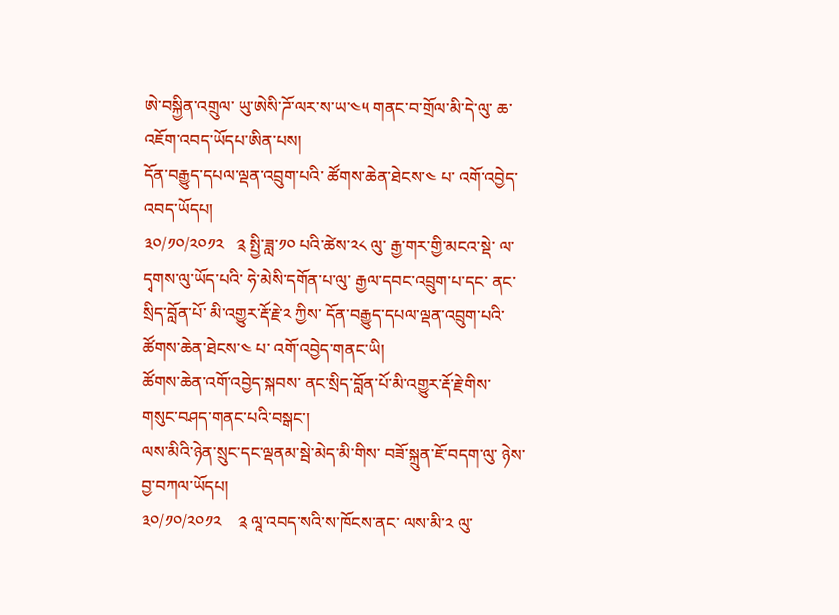ཨེ་བསྐྱིན་འགྲུལ་ ཡུ་ཨེསི་ཌོ་ལར་ས་ཡ་༤༥ གནང་བ་གྲོལ་མི་དེ་ལུ་ ཆ་འཇོག་འབད་ཡོདཔ་ཨིན་པས།
དོན་བརྒྱུད་དཔལ་ལྡན་འབྲུག་པའི་ ཚོགས་ཆེན་ཐེངས་༤ པ་ འགོ་འབྱེད་འབད་ཡོདཔ།
༣༠/༡༠/༢༠༡༢   ༉ སྤྱི་ཟླ་༡༠ པའི་ཚེས་༢༨ ལུ་ རྒྱ་གར་གྱི་མངའ་སྡེ་ ལ་དྭགས་ལུ་ཡོད་པའི་ ཧེ་མེསི་དགོན་པ་ལུ་ རྒྱལ་དབང་འབྲུག་པ་དང་ ནང་སྲིད་བློན་པོ་ མི་འགྱུར་རྡོ་རྗེ་༢ ཀྱིས་ དོན་བརྒྱུད་དཔལ་ལྡན་འབྲུག་པའི་ ཚོགས་ཆེན་ཐེངས་༤ པ་ འགོ་འབྱེད་གནང་ཡི།
ཚོགས་ཆེན་འགོ་འབྱེད་སྐབས་ ནང་སྲིད་བློན་པོ་མི་འགྱུར་རྡོ་རྗེ་གིས་ གསུང་བཤད་གནང་པའི་བསྒང་།
ལས་མིའི་ཉེན་སྲུང་དང་ལྡནམ་སྦེ་མེད་མི་གིས་ བཟོ་སྐྲུན་ཇོ་བདག་ལུ་ ཉེས་བྱ་བཀལ་ཡོདཔ།
༣༠/༡༠/༢༠༡༢    ༉ ལཱ་འབད་སའི་ས་ཁོངས་ནང་ ལས་མི་༢ ལུ་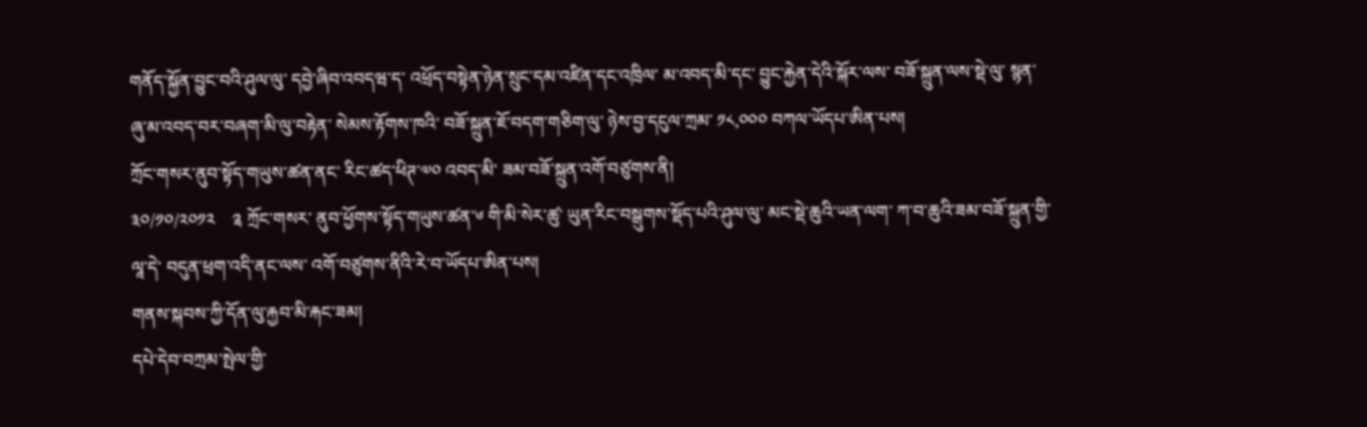གནོད་སྐྱོན་བྱུང་བའི་ཤུལ་ལུ་ དབྱེ་ཞིབ་འབདཝ་ད་ འཕྲོད་བསྟེན་ཉེན་སྲུང་དམ་འཛིན་དང་འཁྲིལ་ མ་འབད་མི་དང་ བྱུང་རྐྱེན་དེའི་སྐོར་ལས་ བཟོ་སྐྲུན་ལས་སྡེ་ལུ་ སྙན་ཞུ་མ་འབད་བར་བཞག་མི་ལུ་བརྟེན་ སེམས་རྟོགས་ཁའི་ བཟོ་སྐྲུན་ཇོ་བདག་གཅིག་ལུ་ ཉེས་བྱ་དངུལ་ཀྲམ་ ༡༨,༠༠༠ བཀལ་ཡོདཔ་ཨིན་པས།
ཀྲོང་གསར་ནུབ་སྟོད་གཡུས་ཚན་ནང་ རིང་ཚད་ཕིཊ་༧༠ འབད་མི་ ཟམ་བཟོ་སྐྲུན་འགོ་བཙུགས་ནི།
༣༠/༡༠/༢༠༡༢    ༉ ཀྲོང་གསར་ ནུབ་ཕྱོགས་སྟོད་གཡུས་ཚན་༦ གི་མི་སེར་ཚུ་ ཡུན་རིང་བསྒུགས་སྡོད་པའི་ཤུལ་ལུ་ མང་སྡེ་ཆུའི་ཡན་ལག་ ཀ་བ་ཆུའི་ཟམ་བཟོ་སྐྲུན་གྱི་ལཱ་དེ་ བདུན་ཕྲག་འདི་ནང་ལས་ འགོ་བཙུགས་ནིའི་རེ་བ་ཡོདཔ་ཨིན་པས།
གནས་སྐབས་ཀྱི་དོན་ལུ་རྐྱབ་མི་རྐང་ཟམ།
དཔེ་དེབ་བཀྲམ་སྤེལ་གྱི་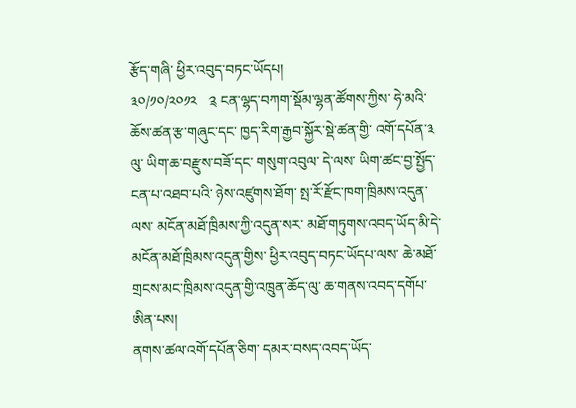རྩོད་གཞི་ ཕྱིར་འབུད་བཏང་ཡོདཔ།
༣༠/༡༠/༢༠༡༢   ༉ ངན་ལྷད་བཀག་སྡོམ་ལྷན་ཚོགས་ཀྱིས་ ཧེ་མའི་ ཆོས་ཚན་རྩ་གཞུང་དང་ ཁྱད་རིག་རྒྱབ་སྐྱོར་སྡེ་ཚན་གྱི་ འགོ་དཔོན་༣ ལུ་ ཡིག་ཆ་བརྫུས་བཟོ་དང་ གསུག་འབུལ་ དེ་ལས་ ཡིག་ཚང་བྱ་སྤྱོད་ངན་པ་འཐབ་པའི་ ཉེས་འཛུགས་ཐོག་ སྤ་རོ་རྫོང་ཁག་ཁྲིམས་འདུན་ལས་ མངོན་མཐོ་ཁྲིམས་ཀྱི་འདུན་སར་ མཐོ་གཏུགས་འབད་ཡོད་མི་དེ་ མངོན་མཐོ་ཁྲིམས་འདུན་གྱིས་ ཕྱིར་འབུད་བཏང་ཡོདཔ་ལས་ ཆེ་མཐོ་གྲངས་མང་ཁྲིམས་འདུན་གྱི་འཁྲུན་ཆོད་ལུ་ ཆ་གནས་འབད་དགོཔ་ཨིན་པས།
ནགས་ཚལ་འགོ་དཔོན་ཅིག་ དམར་བསད་འབད་ཡོད་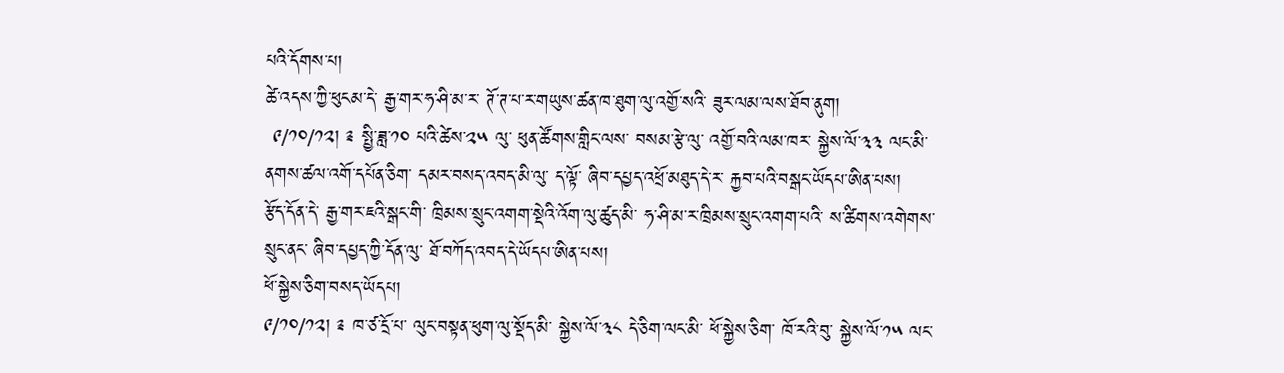པའི་དོགས་པ།
ཚེ་འདས་ཀྱི་ཕུངམ་དེ་ རྒྱ་གར་ཧ་ཤི་མ་ར་ ཊོ་ཊ་པ་ར་གཡུས་ཚན་ཁ་ཐུག་ལུ་འགྱོ་སའི་ ཟུར་ལམ་ལས་ཐོབ་ནུག།
 ༩/༡༠/༡༢། ༉ སྤྱི་ཟླ་༡༠ པའི་ཚེས་༢༥ ལུ་ ཕུན་ཚོགས་གླིང་ལས་ བསམ་རྩེ་ལུ་ འགྱོ་བའི་ལམ་ཁར་ སྐྱེས་ལོ་༣༣ ལང་མི་ ནགས་ཚལ་འགོ་དཔོན་ཅིག་ དམར་བསད་འབད་མི་ལུ་ ད་ལྟོ་ ཞིབ་དཔྱད་འཕྲོ་མཐུད་དེ་ར་ རྐྱབ་པའི་བསྒང་ཡོདཔ་ཨིན་པས།
རྩོད་དོན་དེ་ རྒྱ་གར་ཇའི་སྒང་གི་ ཁྲིམས་སྲུང་འགག་སྡེའི་འོག་ལུ་ཚུད་མི་ ཧ་ཤི་མ་ར་ཁྲིམས་སྲུང་འགག་པའི་ ས་ཚིགས་འགེགས་སྲུང་ནང་ ཞིབ་དཔྱད་ཀྱི་དོན་ལུ་ ཐོ་བཀོད་འབད་དེ་ཡོདཔ་ཨིན་པས།
ཕོ་སྐྱེས་ཅིག་བསད་ཡོདཔ།
༩/༡༠/༡༢། ༉ ཁ་ཙ་དྲོ་པ་ ལུང་བསྟན་ཕུག་ལུ་སྡོད་མི་ སྐྱེས་ལོ་༣༨ དེ་ཅིག་ལང་མི་ ཕོ་སྐྱེས་ཅིག་ ཁོ་རའི་བུ་ སྐྱེས་ལོ་༡༥ ལང་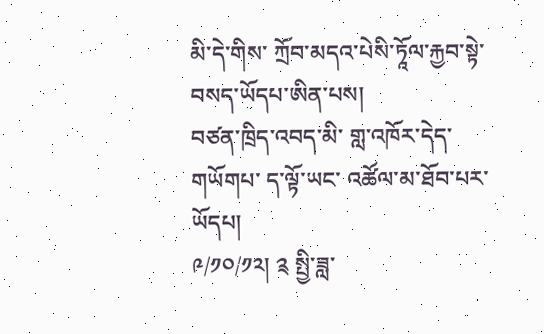མི་དེ་གིས་ ཀྲོབ་མདའ་པེསི་ཏཱོལ་རྐྱབ་སྟེ་ བསད་ཡོདཔ་ཨིན་པས།
བཙན་ཁྲིད་འབད་མི་ གླ་འཁོར་དེད་གཡོགཔ་ ད་ལྟོ་ཡང་ འཚོལ་མ་ཐོབ་པར་ཡོདཔ།
༩/༡༠/༡༢། ༉ སྤྱི་ཟླ་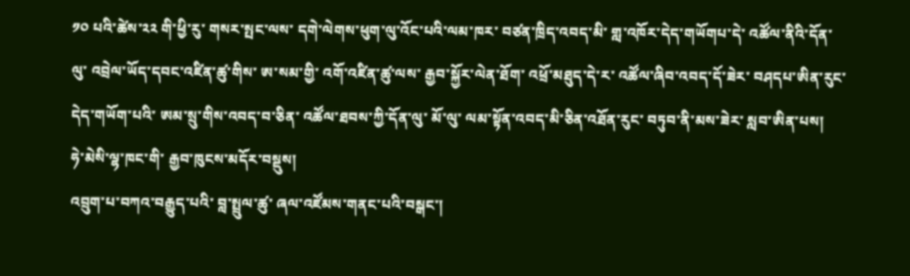༡༠ པའི་ཚེས་༢༢ གི་ཕྱི་རུ་ གསར་སྤང་ལས་ དགེ་ལེགས་ཕུག་ལུ་འོང་པའི་ལམ་ཁར་ བཙན་ཁྲིད་འབད་མི་ གླ་འཁོར་དེད་གཡོགཔ་དེ་ འཚོལ་ནིའི་དོན་ལུ་ འབྲེལ་ཡོད་དབང་འཛིན་ཚུ་གིས་ ཨ་སམ་གྱི་ འགོ་འཛིན་ཚུ་ལས་ རྒྱབ་སྐྱོར་ལེན་ཐོག་ འཕྲོ་མཐུད་དེ་ར་ འཚོལ་ཞིབ་འབད་དོ་ཟེར་ བཤདཔ་ཨིན་རུང་ དེད་གཡོག་པའི་ ཨམ་སྲུ་གིས་འབད་བ་ཅིན་ འཚོལ་ཐབས་ཀྱི་དོན་ལུ་ མོ་ལུ་ ལམ་སྟོན་འབད་མི་ཅིན་འཐོན་རུང་ བཏུབ་ནི་མས་ཟེར་ སླབ་ཨིན་པས།
ཧེ་མེསི་ལྷ་ཁང་གི་ རྒྱབ་ཁུངས་མདོར་བསྡུས།
འབྲུག་པ་བཀའ་བརྒྱུད་པའི་ བླ་སྤྲུལ་ཚུ་ ཞལ་འཛོམས་གནང་པའི་བསྒང་།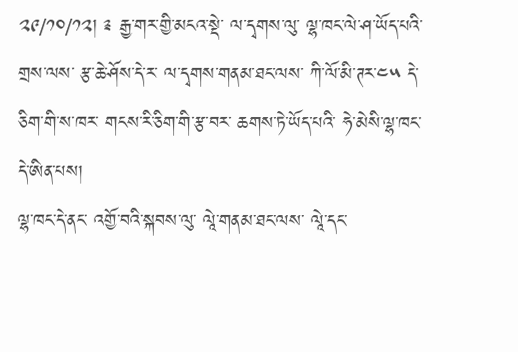༢༩/༡༠/༡༢། ༉ རྒྱ་གར་གྱི་མངའ་སྡེ་ ལ་དྭགས་ལུ་ ལྷ་ཁང་ལེ་ཤ་ཡོད་པའི་གྲས་ལས་ རྩ་ཆེ་ཤོས་དེ་ར་ ལ་དྭགས་གནམ་ཐང་ལས་ ཀི་ལོ་མི་ཊར་༤༥ དེ་ཅིག་གི་ས་ཁར་ གངས་རི་ཅིག་གི་རྩ་བར་ ཆགས་ཏེ་ཡོད་པའི་ ཧེ་མེསི་ལྷ་ཁང་དེ་ཨིན་པས།
ལྷ་ཁང་དེ་ནང་ འགྱོ་བའི་སྐབས་ལུ་ ལཱེ་གནམ་ཐང་ལས་ ལཱེ་དང་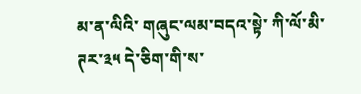མ་ན་ལིའི་ གཞུང་ལམ་བདའ་སྟེ་ ཀི་ལོ་མི་ཊར་༣༥ དེ་ཅིག་གི་ས་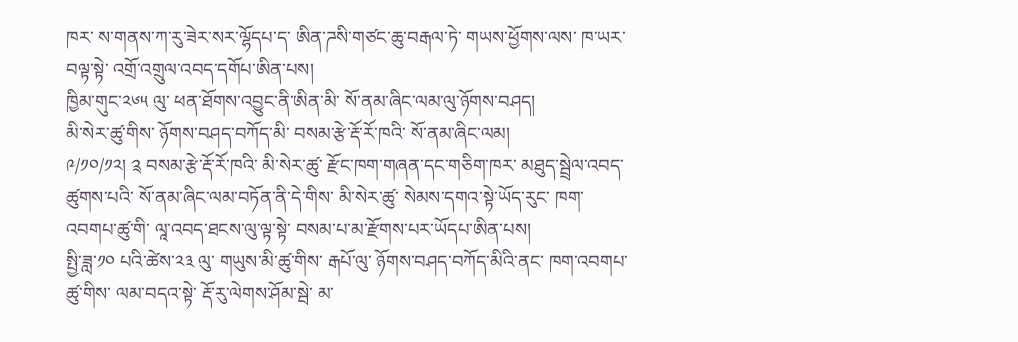ཁར་ ས་གནས་ཀ་རུ་ཟེར་སར་ལྷོདཔ་ད་ ཨིན་ཌསི་གཙང་ཆུ་བརྒལ་ཏེ་ གཡས་ཕྱོགས་ལས་ ཁ་ཡར་བལྟ་སྟེ་ འགྲོ་འགྲུལ་འབད་དགོཔ་ཨིན་པས།
ཁྱིམ་གུང་༢༦༥ ལུ་ ཕན་ཐོགས་འབྱུང་ནི་ཨིན་མི་ སོ་ནམ་ཞིང་ལམ་ལུ་ཉོགས་བཤད།
མི་སེར་ཚུ་གིས་ ཉོགས་བཤད་བཀོད་མི་ བསམ་རྩེ་རྡོ་རོ་ཁའི་ སོ་ནམ་ཞིང་ལམ།
༩/༡༠/༡༢། ༉ བསམ་རྩེ་རྡོ་རོ་ཁའི་ མི་སེར་ཚུ་ རྫོང་ཁག་གཞན་དང་གཅིག་ཁར་ མཐུད་སྦྲེལ་འབད་ཚུགས་པའི་ སོ་ནམ་ཞིང་ལམ་བཏོན་ནི་དེ་གིས་ མི་སེར་ཚུ་ སེམས་དགའ་སྟེ་ཡོད་རུང་ ཁག་འབགཔ་ཚུ་གི་ ལཱ་འབད་ཐངས་ལུ་ལྟ་སྟེ་ བསམ་པ་མ་རྫོགས་པར་ཡོདཔ་ཨིན་པས།
སྤྱི་ཟླ་༡༠ པའི་ཚེས་༢༣ ལུ་ གཡུས་མི་ཚུ་གིས་ རྒཔོ་ལུ་ ཉོགས་བཤད་བཀོད་མིའི་ནང་ ཁག་འབགཔ་ཚུ་གིས་ ལམ་བདའ་སྟེ་ རྡོ་རུ་ལེགས་ཤོམ་སྦེ་ མ་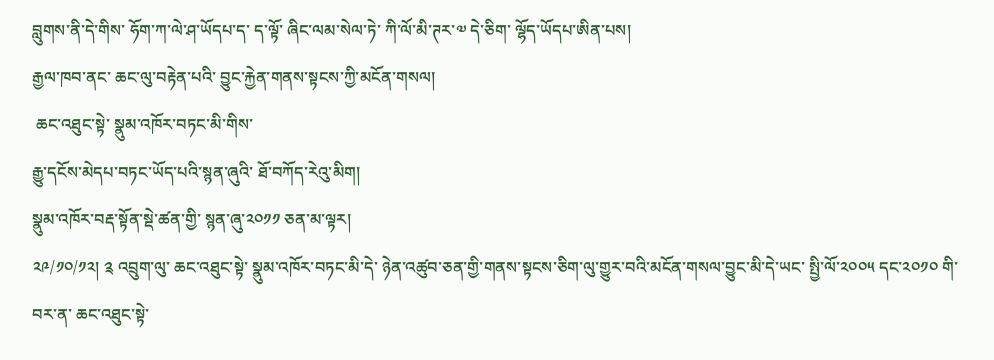བླུགས་ནི་དེ་གིས་ ཧོག་ཀ་ལེ་ཤ་ཡོདཔ་ད་ ད་ལྟོ་ ཞིང་ལམ་སེལ་ཏེ་ ཀི་ལོ་མི་ཊར་༧ དེ་ཅིག་ ལྷོད་ཡོདཔ་ཨིན་པས།
རྒྱལ་ཁབ་ནང་ ཆང་ལུ་བརྟེན་པའི་ བྱུང་རྐྱེན་གནས་སྟངས་ཀྱི་མངོན་གསལ།
 ཆང་འཐུང་སྟེ་ སྣུམ་འཁོར་བཏང་མི་གིས་
རྒྱུ་དངོས་མེདཔ་བཏང་ཡོད་པའི་སྙན་ཞུའི་ ཐོ་བཀོད་རེའུ་མིག།
སྣུམ་འཁོར་བརྡ་སྟོན་སྡེ་ཚན་གྱི་ སྙན་ཞུ་༢༠༡༡ ཅན་མ་ལྟར།
༢༩/༡༠/༡༢། ༉ འབྲུག་ལུ་ ཆང་འཐུང་སྟེ་ སྣུམ་འཁོར་བཏང་མི་དེ་ ཉེན་འཚུབ་ཅན་གྱི་གནས་སྟངས་ཅིག་ལུ་གྱུར་བའི་མངོན་གསལ་བྱུང་མི་དེ་ཡང་ སྤྱི་ལོ་༢༠༠༥ དང་༢༠༡༠ གི་བར་ན་ ཆང་འཐུང་སྟེ་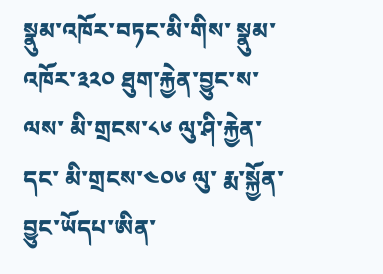སྣུམ་འཁོར་བཏང་མི་གིས་ སྣུམ་འཁོར་༣༢༠ ཐུག་རྐྱེན་བྱུང་ས་ལས་ མི་གྲངས་༨༦ ལུ་ཤི་རྐྱེན་དང་ མི་གྲངས་༤༠༦ ལུ་ རྨ་སྐྱོན་བྱུང་ཡོདཔ་ཨིན་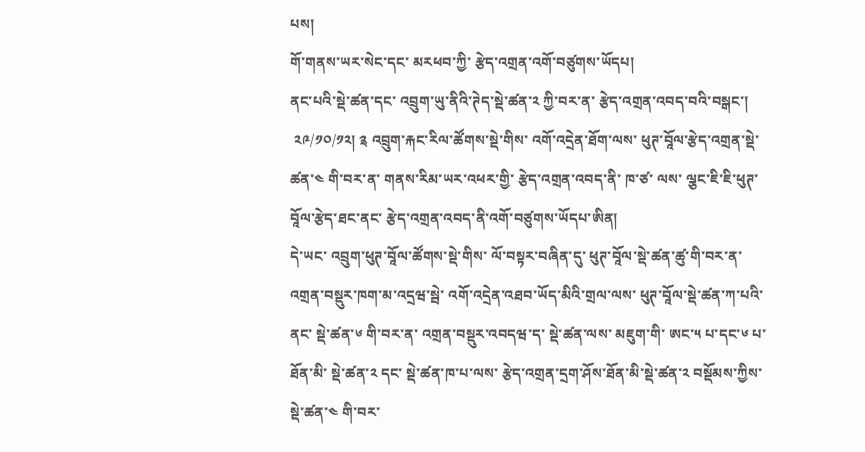པས།
གོ་གནས་ཡར་སེང་དང་ མརཕབ་ཀྱི་ རྩེད་འགྲན་འགོ་བཙུགས་ཡོདཔ།
ནང་པའི་སྡེ་ཚན་དང་ འབྲུག་ཡུ་ནིའི་ཊེད་སྡེ་ཚན་༢ ཀྱི་བར་ན་ རྩེད་འགྲན་འབད་བའི་བསྒང་།
 ༢༩/༡༠/༡༢། ༉ འབྲུག་རྐང་རིལ་ཚོགས་སྡེ་གིས་ འགོ་འདྲེན་ཐོག་ལས་ ཕུཊ་བཱོལ་རྩེད་འགྲན་སྡེ་ཚན་༤ གི་བར་ན་ གནས་རིམ་ཡར་འཕར་གྱི་ རྩེད་འགྲན་འབད་ནི་ ཁ་ཙ་ ལས་ ལྕང་ཇི་ཇི་ཕུཊ་བཱོལ་རྩེད་ཐང་ནང་ རྩེད་འགྲན་འབད་ནི་འགོ་བཙུགས་ཡོདཔ་ཨིན།
དེ་ཡང་ འབྲུག་ཕུཊ་བཱོལ་ཚོགས་སྡེ་གིས་ ལོ་བསྟར་བཞིན་དུ་ ཕུཊ་བཱོལ་སྡེ་ཚན་ཚུ་གི་བར་ན་ འགྲན་བསྡུར་ཁག་མ་འདྲཝ་སྦེ་ འགོ་འདྲེན་འཐབ་ཡོད་མིའི་གྲལ་ལས་ ཕུཊ་བཱོལ་སྡེ་ཚན་ཀ་པའི་ནང་ སྡེ་ཚན་༦ གི་བར་ན་ འགྲན་བསྡུར་འབདཝ་ད་ སྡེ་ཚན་ལས་ མཇུག་གི་ ཨང་༥ པ་དང་༦ པ་ཐོན་མི་ སྡེ་ཚན་༢ དང་ སྡེ་ཚན་ཁ་པ་ལས་ རྩེད་འགྲན་དྲག་ཤོས་ཐོན་མི་སྡེ་ཚན་༢ བསྡོམས་ཀྱིས་ སྡེ་ཚན་༤ གི་བར་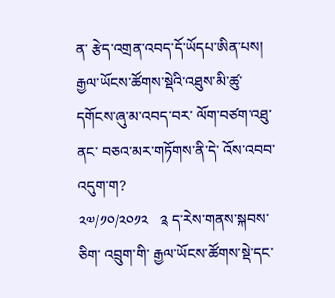ན་ རྩེད་འགྲན་འབད་དོ་ཡོདཔ་ཨིན་པས།
རྒྱལ་ཡོངས་ཚོགས་སྡེའི་འཐུས་མི་ཚུ་ དགོངས་ཞུ་མ་འབད་བར་ ལོག་བཙག་འཐུ་ནང་ བཅའ་མར་གཏོགས་ནི་དེ་ འོས་འབབ་འདུག་ག?
༢༧/༡༠/༢༠༡༢   ༉ ད་རེས་གནས་སྐབས་ཅིག་ འབྲུག་གི་ རྒྱལ་ཡོངས་ཚོགས་སྡེ་དང་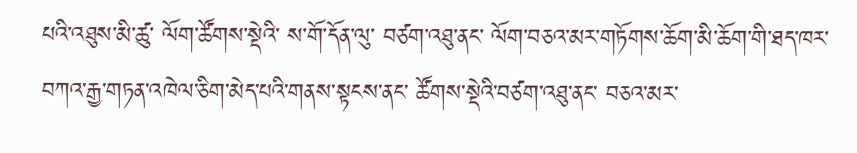པའི་འཐུས་མི་ཚུ་ ལོག་ཚོགས་སྡེའི་ ས་གོ་དོན་ལུ་ བཙག་འཐུ་ནང་ ལོག་བཅའ་མར་གཏོགས་ཆོག་མི་ཆོག་གི་ཐད་ཁར་ བཀའ་རྒྱ་གཏན་འཁེལ་ཅིག་མེད་པའི་གནས་སྟངས་ནང་ ཚོགས་སྡེའི་བཙག་འཐུ་ནང་ བཅའ་མར་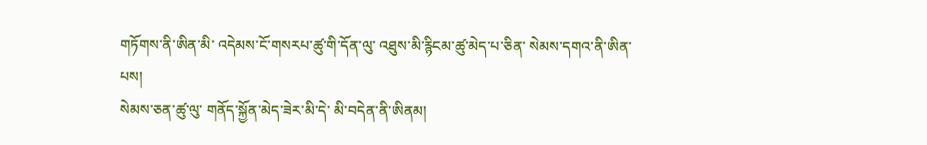གཏོགས་ནི་ཨིན་མི་ འདེམས་ངོ་གསརཔ་ཚུ་གི་དོན་ལུ་ འཐུས་མི་རྙིངམ་ཚུ་མེད་པ་ཅིན་ སེམས་དགའ་ནི་ཨིན་པས།
སེམས་ཅན་ཚུ་ལུ་ གནོད་སྐྱོན་མེད་ཟེར་མི་དེ་ མི་བདེན་ནི་ཨིནམ།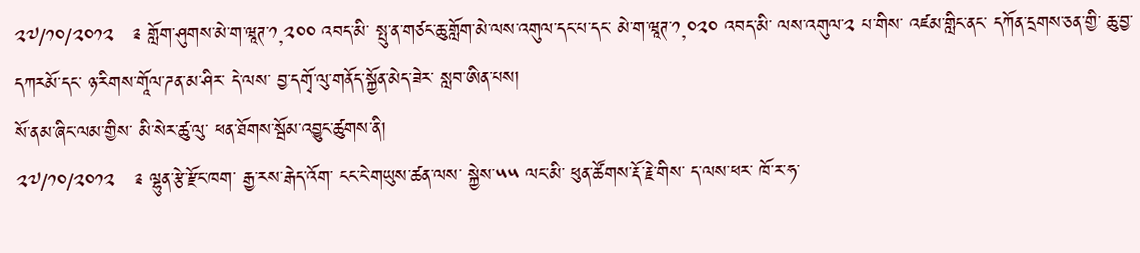༢༧/༡༠/༢༠༡༢   ༉ གློག་ཤུགས་མེ་ག་ཝཱཊ་༡,༢༠༠ འབད་མི་ སྤུ་ན་གཙང་ཆུ་གློག་མེ་ལས་འགུལ་དང་པ་དང་ མེ་ག་ཝཱཊ་༡,༠༢༠ འབད་མི་ ལས་འགུལ་༢ པ་གིས་ འཛམ་གླིང་ནང་ དཀོན་དྲགས་ཅན་གྱི་ ཆུ་བྱ་དཀརམོ་དང་ ཉ་རིགས་གཱོལ་ཌན་མ་ཤིར་ དེ་ལས་ བྱ་དགྭོ་ལུ་གནོད་སྐྱོན་མེད་ཟེར་ སླབ་ཨིན་པས།
སོ་ནམ་ཞིང་ལམ་གྱིས་ མི་སེར་ཚུ་ལུ་ ཕན་ཐོགས་སྦོམ་འབྱུང་ཚུགས་ནི།
༢༧/༡༠/༢༠༡༢   ༉ ལྷུན་རྩེ་རྫོང་ཁག་ རྒྱ་རས་རྒེད་འོག་ ངང་ངེ་གཡུས་ཚན་ལས་ སྐྱེས་༥༥ ལང་མི་ ཕུན་ཚོགས་རྡོ་རྗེ་གིས་ ད་ལས་ཕར་ ཁོ་ར་ཧ་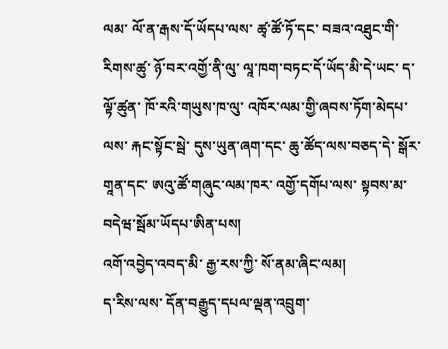ལམ་ ལོ་ན་རྒས་དོ་ཡོདཔ་ལས་ ཚྭ་ཚོ་ཏོ་དང་ བཟའ་འཐུང་གི་རིགས་ཚུ་ ཉོ་བར་འགྱོ་ནི་ལུ་ ལཱ་ཁག་བཏང་དོ་ཡོད་མི་དེ་ཡང་ ད་ལྟོ་ཚུན་ ཁོ་རའི་གཡུས་ཁ་ལུ་ འཁོར་ལམ་གྱི་ཞབས་ཏོག་མེདཔ་ལས་ རྐང་སྟོང་སྦེ་ དུས་ཡུན་ཞག་དང་ ཆུ་ཚོད་ལས་བཅད་དེ་ སྒོར་གཱན་དང་ ཨའུ་ཚོ་གཞུང་ལམ་ཁར་ འགྱོ་དགོཔ་ལས་ སྟབས་མ་བདེཝ་སྦོམ་ཡོདཔ་ཨིན་པས།
འགོ་འབྱེད་འབད་མི་ རྒྱ་རས་ཀྱི་ སོ་ནམ་ཞིང་ལམ།
ད་རིས་ལས་ དོན་བརྒྱུད་དཔལ་ལྡན་འབྲུག་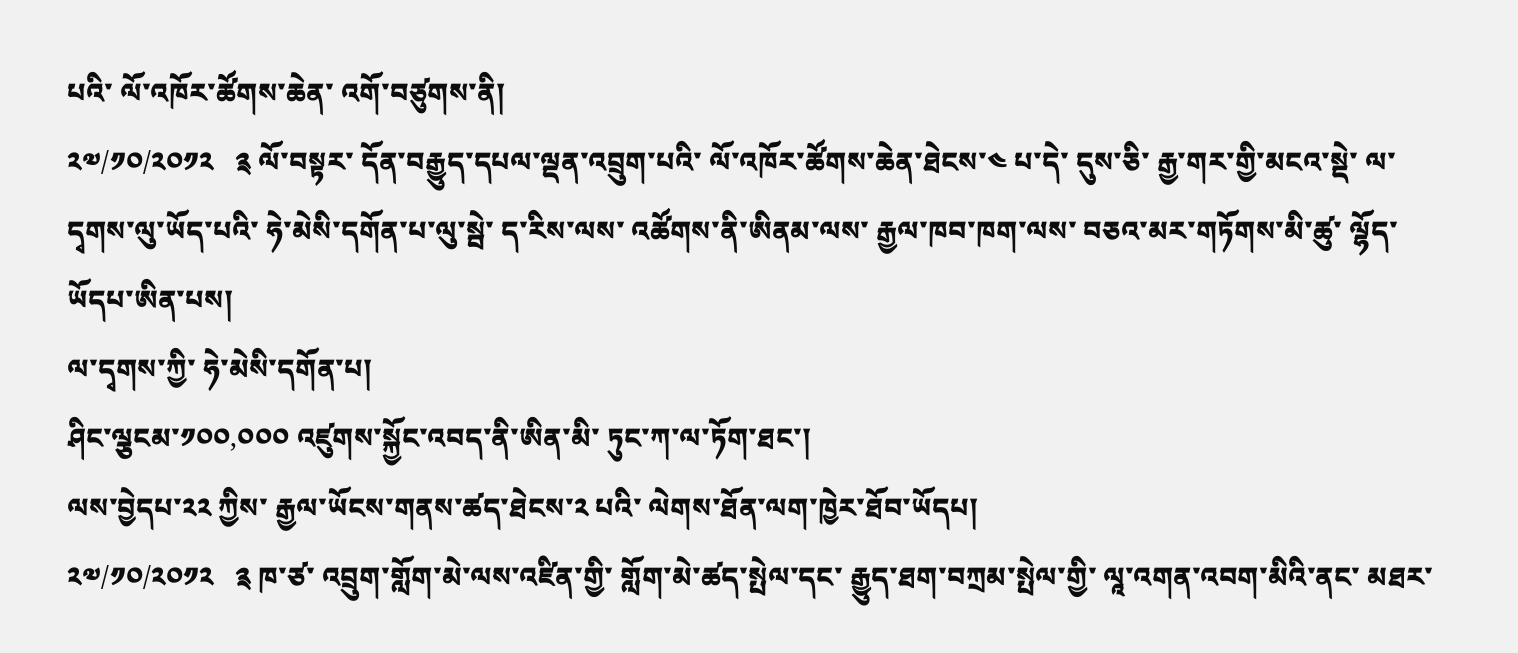པའི་ ལོ་འཁོར་ཚོགས་ཆེན་ འགོ་བཙུགས་ནི།
༢༧/༡༠/༢༠༡༢   ༉ ལོ་བསྟར་ དོན་བརྒྱུད་དཔལ་ལྡན་འབྲུག་པའི་ ལོ་འཁོར་ཚོགས་ཆེན་ཐེངས་༤ པ་དེ་ དུས་ཅི་ རྒྱ་གར་གྱི་མངའ་སྡེ་ ལ་དྭགས་ལུ་ཡོད་པའི་ ཧེ་མེསི་དགོན་པ་ལུ་སྦེ་ ད་རིས་ལས་ འཚོགས་ནི་ཨིནམ་ལས་ རྒྱལ་ཁབ་ཁག་ལས་ བཅའ་མར་གཏོགས་མི་ཚུ་ ལྷོད་ཡོདཔ་ཨིན་པས།
ལ་དྭགས་ཀྱི་ ཧེ་མེསི་དགོན་པ།
ཤིང་ལྕངམ་༡༠༠,༠༠༠ འཛུགས་སྐྱོང་འབད་ནི་ཨིན་མི་ ཏུང་ཀ་ལ་ཏོག་ཐང་།
ལས་བྱེདཔ་༢༢ ཀྱིས་ རྒྱལ་ཡོངས་གནས་ཚད་ཐེངས་༢ པའི་ ལེགས་ཐོན་ལག་ཁྱེར་ཐོབ་ཡོདཔ།
༢༧/༡༠/༢༠༡༢   ༉ ཁ་ཙ་ འབྲུག་གློག་མེ་ལས་འཛིན་གྱི་ གློག་མེ་ཚད་སྤེལ་དང་ རྒྱུད་ཐག་བཀྲམ་སྤེལ་གྱི་ ལཱ་འགན་འབག་མིའི་ནང་ མཐར་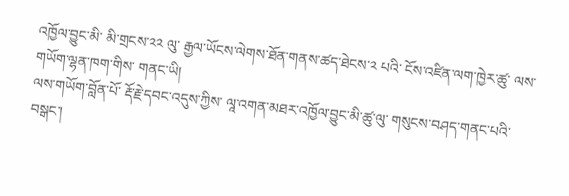འཁྱོལ་བྱུང་མི་ མི་གྲངས་༢༢ ལུ་ རྒྱལ་ཡོངས་ལེགས་ཐོན་གནས་ཚད་ཐེངས་༢ པའི་ ངོས་འཛིན་ལག་ཁྱེར་ཚུ་ ལས་གཡོག་ལྷན་ཁག་གིས་ གནང་ཡི།
ལས་གཡོག་བློན་པོ་ རྡོ་རྗེ་དབང་འདུས་ཀྱིས་ ལཱ་འགན་མཐར་འཁྱོལ་བྱུང་མི་ཚུ་ལུ་ གསུངས་བཤད་གནང་པའི་བསྒང་།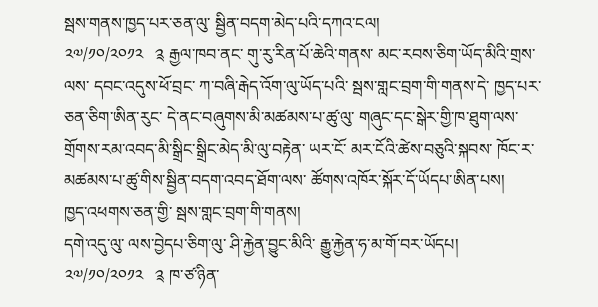སྦས་གནས་ཁྱད་པར་ཅན་ལུ་ སྦྱིན་བདག་མེད་པའི་དཀའ་ངལ།
༢༧/༡༠/༢༠༡༢   ༉ རྒྱལ་ཁབ་ནང་ གུ་རུ་རིན་པོ་ཆེའི་གནས་ མང་རབས་ཅིག་ཡོད་མིའི་གྲས་ལས་ དབང་འདུས་ཕོ་བྲང་ ཀ་བཞི་རྒེད་འོག་ལུ་ཡོད་པའི་ སྦས་གླང་བྲག་གི་གནས་དེ་ ཁྱད་པར་ཅན་ཅིག་ཨིན་རུང་ དེ་ནང་བཞུགས་མི་མཚམས་པ་ཚུ་ལུ་ གཞུང་དང་སྒེར་གྱི་ཁ་ཐུག་ལས་ གྲོགས་རམ་འབད་མི་སྒྲིང་སྒྲིང་མེད་མི་ལུ་བརྟེན་ ཡར་ངོ་ མར་ངོའི་ཚེས་བཅུའི་སྐབས་ ཁོང་ར་མཚམས་པ་ཚུ་གིས་སྦྱིན་བདག་འབད་ཐོག་ལས་ ཚོགས་འཁོར་སྐོར་དོ་ཡོདཔ་ཨིན་པས།
ཁྱད་འཕགས་ཅན་གྱི་ སྦས་གླང་བྲག་གི་གནས།
དགེ་འདུ་ལུ་ ལས་བྱེདཔ་ཅིག་ལུ་ ཤི་རྐྱེན་བྱུང་མིའི་ རྒྱུ་རྐྱེན་ཧ་མ་གོ་བར་ཡོདཔ།
༢༧/༡༠/༢༠༡༢   ༉ ཁ་ཙ་ཉིན་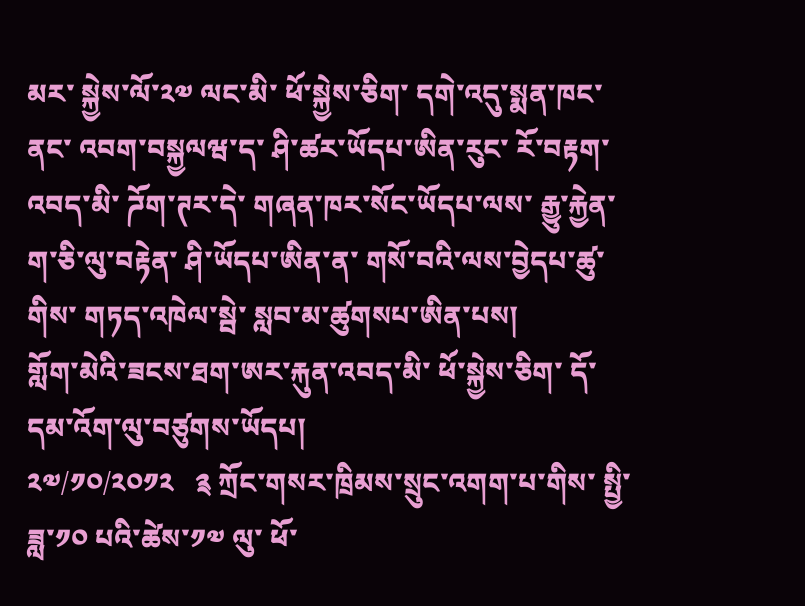མར་ སྐྱེས་ལོ་༢༧ ལང་མི་ ཕོ་སྐྱེས་ཅིག་ དགེ་འདུ་སྨན་ཁང་ནང་ འབག་བསྐྱལཝ་ད་ ཤི་ཚར་ཡོདཔ་ཨིན་རུང་ རོ་བརྟག་འབད་མི་ ཌོག་ཊར་དེ་ གཞན་ཁར་སོང་ཡོདཔ་ལས་ རྒྱུ་རྐྱེན་ག་ཅི་ལུ་བརྟེན་ ཤི་ཡོདཔ་ཨིན་ན་ གསོ་བའི་ལས་བྱེདཔ་ཚུ་གིས་ གཏད་འཁེལ་སྦེ་ སླབ་མ་ཚུགསཔ་ཨིན་པས།
གློག་མེའི་ཟངས་ཐག་ཨར་རྐུན་འབད་མི་ ཕོ་སྐྱེས་ཅིག་ དོ་དམ་འོག་ལུ་བཙུགས་ཡོདཔ།
༢༧/༡༠/༢༠༡༢   ༉ ཀྲོང་གསར་ཁྲིམས་སྲུང་འགག་པ་གིས་ སྤྱི་ཟླ་༡༠ པའི་ཚེས་༡༧ ལུ་ ཕོ་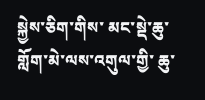སྐྱེས་ཅིག་གིས་ མང་སྡེ་ཆུ་གློག་མེ་ལས་འགུལ་གྱི་ ཆུ་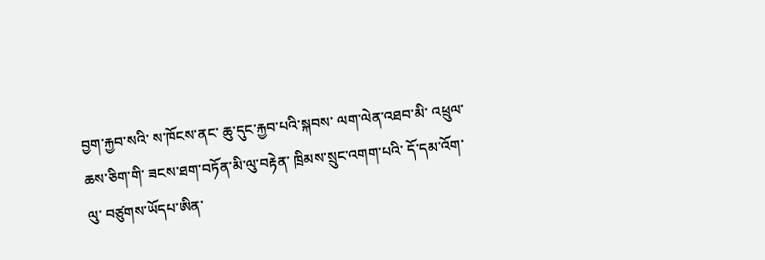བྱག་རྐྱབ་སའི་ ས་ཁོངས་ནང་ ཆུ་དུང་རྐྱབ་པའི་སྐབས་ ལག་ལེན་འཐབ་མི་ འཕྲུལ་ཆས་ཅིག་གི་ ཟངས་ཐག་བཏོན་མི་ལུ་བརྟེན་ ཁྲིམས་སྲུང་འགག་པའི་ དོ་དམ་འོག་ལུ་ བཙུགས་ཡོདཔ་ཨིན་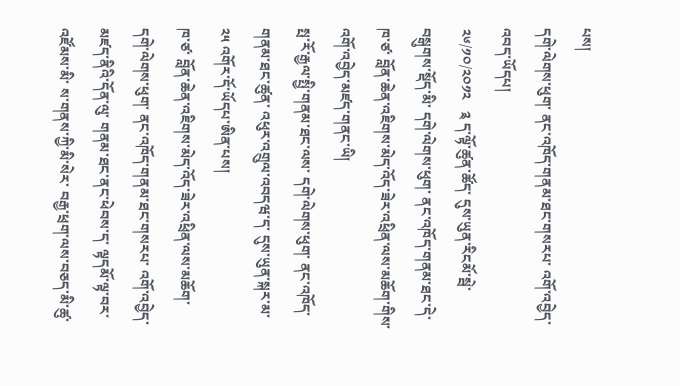པས།
དགེ་ལེགས་ཕུག་ ནང་འཁོད་གནམ་ཐང་གསརཔ་ འགོ་འབྱེད་འབད་ཡོདཔ།
༢༦/༡༠/༢༠༡༢   ༉ ད་ལྟོ་ཚུན་ཚོད་ དུས་ཡུན་རིངམོ་སྦེ་བསྒུགས་སྡོད་མི་ དགེ་ལེགས་ཕུག་ ནང་འཁོད་གནམ་ཐང་དེ་ ཁ་ཙ་ བློན་ཆེན་འཇིགས་མེད་འོད་ཟེར་འཕྲིན་ལས་མཆོག་གིས་ འགོ་འབྱེད་མཛད་གནང་ཡི།
སྤ་རོ་རྒྱལ་སྤྱི་གནམ་ཐང་ལས་ དགེ་ལེགས་ཕུག་ ནང་འཁོད་གནམ་ཐང་ཚུན་ འཕུར་འགྲུལ་འབདཝ་ད་ དུས་ཡུན་སྐར་མ་༢༥ འགོར་དོ་ཡོདཔ་ཨིན་པས།
ཁ་ཙ་ བློན་ཆེན་འཇིགས་མེད་འོད་ཟེར་འཕྲིན་ལས་མཆོག་ དགེ་ལེགས་ཕུག་ ནང་འཁོད་གནམ་ཐང་གསརཔ་ འགོ་འབྱེད་མཛད་ནིའི་དོན་ལུ་ གནམ་ཐང་ནང་ཕེབས་ད་ ལྟདམོ་ལྟ་བར་
འཛོམས་མི་ ས་གནས་ཀྱི་མི་སེར་ བརྒྱ་ཕྲག་ལས་བཅད་མི་ཚུ་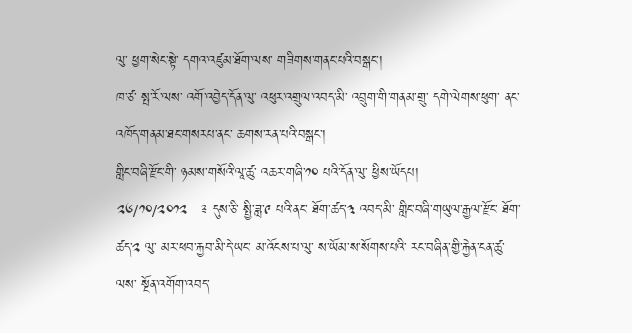ལུ་ ཕྱག་སེང་སྟེ་ དགའ་འཛུམ་ཐོག་ལས་ གཟིགས་གནང་པའི་བསྒང་།
ཁ་ཙ་ སྤ་རོ་ལས་ འགོ་འབྱེད་དོན་ལུ་ འཕུར་འགྲུལ་འབད་མི་ འབྲུག་གི་གནམ་གྲུ་ དགེ་ལེགས་ཕུག་ ནང་འཁོད་གནམ་ཐང་གསརཔ་ནང་ ཆགས་རན་པའི་བསྒང་།
གླིང་བཞི་རྫོང་གི་ ཉམས་གསོའི་ལཱ་ཚུ་ འཆར་གཞི་༡༠ པའི་དོན་ལུ་ ཕྱིས་ཡོདཔ།
༢༦/༡༠/༢༠༡༢   ༉ དུས་ཅི་ སྤྱི་ཟླ་༩ པའི་ནང་ ཐོག་ཚད་༣ འབད་མི་ གླིང་བཞི་གཡུལ་རྒྱལ་རྫོང་ ཐོག་ཚད་༢ ལུ་ མར་ཕབ་རྐྱབ་མི་དེ་ཡང་ མ་འོངས་པ་ལུ་ ས་ཡོམ་ས་སོགས་པའི་ རང་བཞིན་གྱི་རྐྱེན་ངན་ཚུ་ལས་ སྔོན་འགོག་འབད་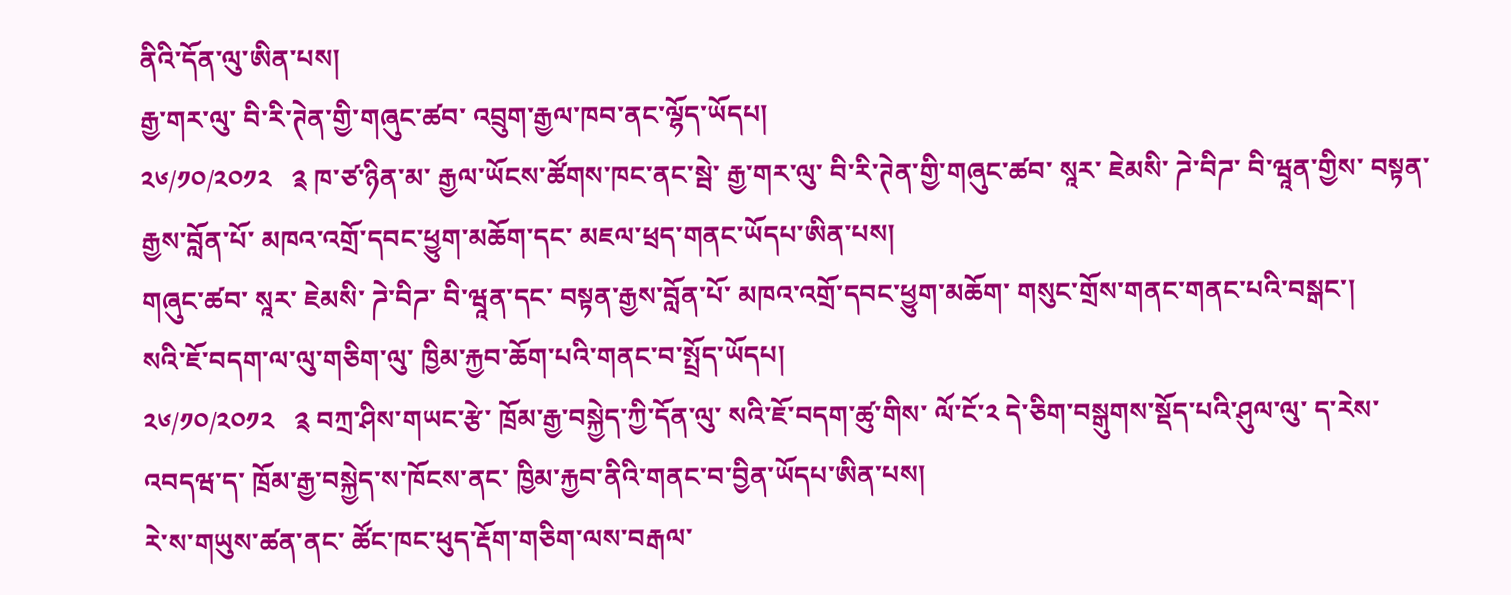ནིའི་དོན་ལུ་ཨིན་པས།
རྒྱ་གར་ལུ་ བི་རི་ཊེན་གྱི་གཞུང་ཚབ་ འབྲུག་རྒྱལ་ཁབ་ནང་ལྷོད་ཡོདཔ།
༢༦/༡༠/༢༠༡༢   ༉ ཁ་ཙ་ཉིན་མ་ རྒྱལ་ཡོངས་ཚོགས་ཁང་ནང་སྦེ་ རྒྱ་གར་ལུ་ བི་རི་ཊེན་གྱི་གཞུང་ཚབ་ སཱར་ ཇེམསི་ ཌེ་བིཌ་ བི་ཝཱན་གྱིས་ བསྟན་རྒྱས་བློན་པོ་ མཁའ་འགྲོ་དབང་ཕྱུག་མཆོག་དང་ མཇལ་ཕྲད་གནང་ཡོདཔ་ཨིན་པས།
གཞུང་ཚབ་ སཱར་ ཇེམསི་ ཌེ་བིཌ་ བི་ཝཱན་དང་ བསྟན་རྒྱས་བློན་པོ་ མཁའ་འགྲོ་དབང་ཕྱུག་མཆོག་ གསུང་གྲོས་གནང་གནང་པའི་བསྒང་།
སའི་ཇོ་བདག་ལ་ལུ་གཅིག་ལུ་ ཁྱིམ་རྐྱབ་ཆོག་པའི་གནང་བ་སྤྲོད་ཡོདཔ།
༢༦/༡༠/༢༠༡༢   ༉ བཀྲ་ཤིས་གཡང་རྩེ་ ཁྲོམ་རྒྱ་བསྐྱེད་ཀྱི་དོན་ལུ་ སའི་ཇོ་བདག་ཚུ་གིས་ ལོ་ངོ་༢ དེ་ཅིག་བསྒུགས་སྡོད་པའི་ཤུལ་ལུ་ ད་རེས་འབདཝ་ད་ ཁྲོམ་རྒྱ་བསྐྱེད་ས་ཁོངས་ནང་ ཁྱིམ་རྐྱབ་ནིའི་གནང་བ་བྱིན་ཡོདཔ་ཨིན་པས།
རེ་ས་གཡུས་ཚན་ནང་ ཚོང་ཁང་ཕུད་རྡོག་གཅིག་ལས་བརྒལ་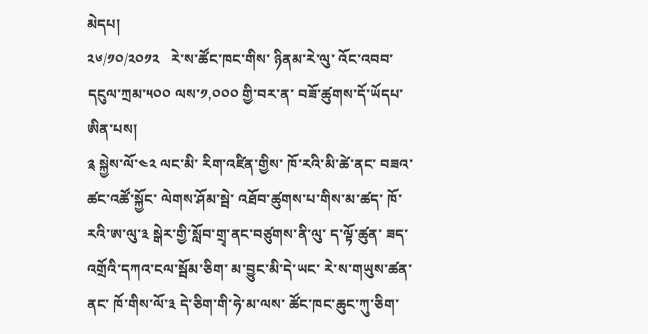མེདཔ།
༢༦/༡༠/༢༠༡༢   རེ་ས་ཚོང་ཁང་གིས་ ཉིནམ་རེ་ལུ་ འོང་འབབ་དངུལ་ཀྲམ་༥༠༠ ལས་༡,༠༠༠ གྱི་བར་ན་ བཟོ་ཚུགས་དོ་ཡོདཔ་ཨིན་པས།
༉ སྐྱེས་ལོ་༤༢ ལང་མི་ རིག་འཛིན་གྱིས་ ཁོ་རའི་མི་ཚེ་ནང་ བཟའ་ཚང་འཚོ་སྐྱོང་ ལེགས་ཤོམ་སྦེ་ འཐོབ་ཚུགས་པ་གིས་མ་ཚད་ ཁོ་རའི་ཨ་ལུ་༣ སྒེར་གྱི་སློབ་གྲྭ་ནང་བཙུགས་ནི་ལུ་ ད་ལྟོ་ཚུན་ ཟད་འགྲོའི་དཀའ་ངལ་སྦོམ་ཅིག་ མ་བྱུང་མི་དེ་ཡང་ རེ་ས་གཡུས་ཚན་ནང་ ཁོ་གིས་ལོ་༣ དེ་ཅིག་གི་ཧེ་མ་ལས་ ཚོང་ཁང་ཆུང་ཀུ་ཅིག་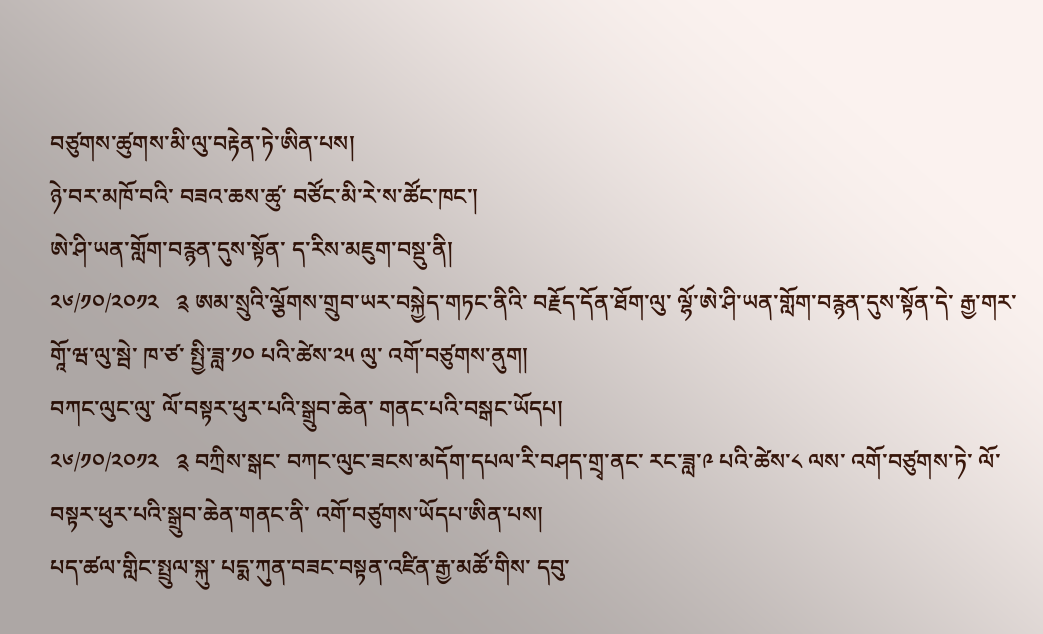བཙུགས་ཚུགས་མི་ལུ་བརྟེན་ཏེ་ཨིན་པས།
ཉེ་བར་མཁོ་བའི་ བཟའ་ཆས་ཚུ་ བཙོང་མི་རེ་ས་ཚོང་ཁང་།
ཨེ་ཤི་ཡན་གློག་བརྙན་དུས་སྟོན་ ད་རིས་མཇུག་བསྡུ་ནི།
༢༦/༡༠/༢༠༡༢   ༉ ཨམ་སྲུའི་ལྕོགས་གྲུབ་ཡར་བསྐྱེད་གཏང་ནིའི་ བརྗོད་དོན་ཐོག་ལུ་ ལྷོ་ཨེ་ཤི་ཡན་གློག་བརྙན་དུས་སྟོན་དེ་ རྒྱ་གར་གཱོ་ཝ་ལུ་སྦེ་ ཁ་ཙ་ སྤྱི་ཟླ་༡༠ པའི་ཚེས་༢༥ ལུ་ འགོ་བཙུགས་ནུག།
བཀང་ལུང་ལུ་ ལོ་བསྟར་ཕུར་པའི་སྒྲུབ་ཆེན་ གནང་པའི་བསྒང་ཡོདཔ།
༢༦/༡༠/༢༠༡༢   ༉ བཀྲིས་སྒང་ བཀང་ལུང་ཟངས་མདོག་དཔལ་རི་བཤད་གྲྭ་ནང་ རང་ཟླ་༩ པའི་ཚེས་༨ ལས་ འགོ་བཙུགས་ཏེ་ ལོ་བསྟར་ཕུར་པའི་སྒྲུབ་ཆེན་གནང་ནི་ འགོ་བཙུགས་ཡོདཔ་ཨིན་པས།
པད་ཚལ་གླིང་སྤྲུལ་སྐུ་ པདྨ་ཀུན་བཟང་བསྟན་འཛིན་རྒྱ་མཚོ་གིས་ དབུ་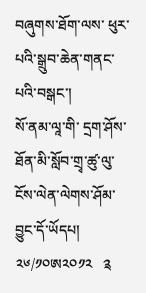བཞུགས་ཐོག་ལས་ ཕུར་པའི་སྒྲུབ་ཆེན་གནང་པའི་བསྒང་།
སོ་ནམ་ལཱ་གི་ དྲག་ཤོས་ཐོན་མི་སློབ་གྲྭ་ཚུ་ལུ་ ངོས་ལེན་ལེགས་ཤོམ་བྱུང་དོ་ཡོདཔ།
༢༦/༡༠ཨ༢༠༡༢   ༉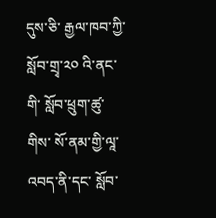དུས་ཅི་ རྒྱལ་ཁབ་ཀྱི་ སློབ་གྲྭ་༢༠ འི་ནང་གི་ སློབ་ཕྲུག་ཚུ་གིས་ སོ་ནམ་གྱི་ལཱ་འབད་ནི་དང་ སློབ་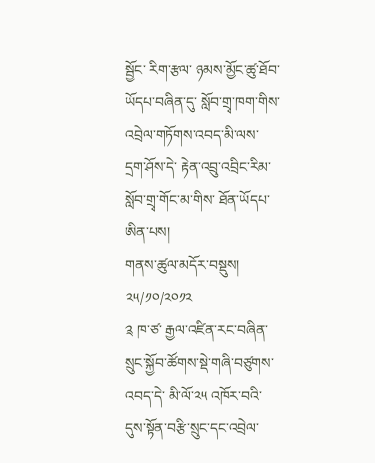སྦྱོང་ རིག་རྩལ་ ཉམས་མྱོང་ཚུ་ཐོབ་ཡོདཔ་བཞིན་དུ་ སློབ་གྲྭ་ཁག་གིས་ འབྲེལ་གཏོགས་འབད་མི་ལས་ དྲག་ཤོས་དེ་ རྟེན་འབྲུ་འབྲིང་རིམ་སློབ་གྲྭ་གོང་མ་གིས་ ཐོན་ཡོདཔ་ཨིན་པས།
གནས་ཚུལ་མདོར་བསྡུས།
༢༥/༡༠/༢༠༡༢
༉ ཁ་ཙ་ རྒྱལ་འཛིན་རང་བཞིན་སྲུང་སྐྱོབ་ཚོགས་སྡེ་གཞི་བཙུགས་འབད་དེ་ མི་ལོ་༢༥ འཁོར་བའི་ དུས་སྟོན་བརྩི་སྲུང་དང་འབྲེལ་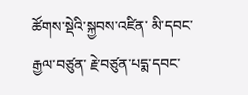ཚོགས་སྡེའི་སྐྱབས་འཛིན་ མི་དབང་རྒྱལ་བཙུན་ རྗེ་བཙུན་པདྨ་དབང་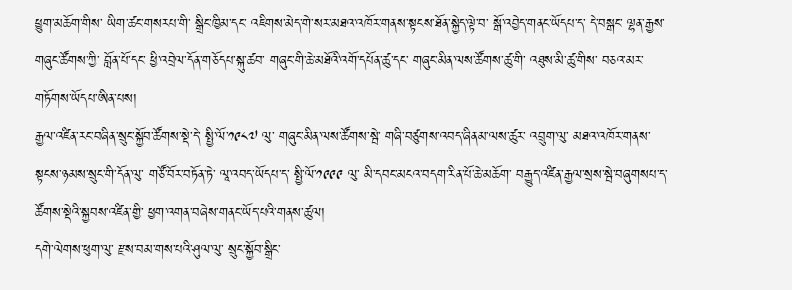ཕྱུག་མཆོག་གིས་ ཡིག་ཚང་གསརཔ་གི་ སྒྲིང་ཁྱིམ་དང་ འཇིགས་མེད་གེ་སར་མཐའ་འཁོར་གནས་སྟངས་ཐོན་སྐྱེད་ལྟེ་བ་ སྒོ་འབྱེད་གནང་ཡོདཔ་ད་ དེ་བསྒང་ ལྷན་རྒྱས་གཞུང་ཚོགས་ཀྱི་ བློན་པོ་དང་ ཕྱི་འབྲེལ་དོན་གཅོདཔ་སྐུ་ཚབ་ གཞུང་གི་ཆེ་མཐོའི་འགོ་དཔོན་ཚུ་དང་ གཞུང་མིན་ལས་ཚོགས་ཚུ་གི་ འཐུས་མི་ཚུ་གིས་ བཅའ་མར་གཏོགས་ཡོདཔ་ཨིན་པས།
རྒྱལ་འཛིན་རང་བཞིན་སྲུང་སྐྱོབ་ཚོགས་སྡེ་དེ་ སྤྱི་ལོ་༡༩༨༧ ལུ་ གཞུང་མིན་ལས་ཚོགས་སྦེ་ གཞི་བཙུགས་འབད་ཞིནམ་ལས་ཚུར་ འབྲུག་ལུ་ མཐའ་འཁོར་གནས་སྟངས་ཉམས་སྲུང་གི་དོན་ལུ་ གཙོ་བོར་བཏོན་ཏེ་ ལཱ་འབད་ཡོདཔ་ད་ སྤྱི་ལོ་༡༩༩༩ ལུ་ མི་དབང་མངའ་བདག་རིན་པོ་ཆེ་མཆོག་ བརྒྱུད་འཛིན་རྒྱལ་སྲས་སྦེ་བཞུགསཔ་ད་ ཚོགས་སྡེའི་སྐྱབས་འཛིན་གྱི་ ཕྱག་འགན་བཞེས་གནང་ཡོད་པའི་གནས་ཚུལ།
དགེ་ལེགས་ཕུག་ལུ་ རྫས་བམ་གས་པའི་ཤུལ་ལུ་ སྲུང་སྐྱོབ་སྒྲིང་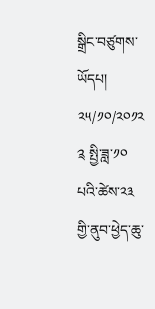སྒྲིང་བཙུགས་ཡོདཔ།
༢༥/༡༠/༢༠༡༢   ༉ སྤྱི་ཟླ་༡༠ པའི་ཚེས་༢༣ གྱི་ནུབ་ཕྱེད་ཆུ་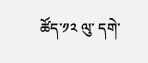ཚོད་༡༢ ལུ་ དགེ་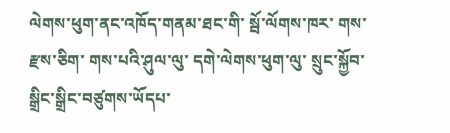ལེགས་ཕུག་ནང་འཁོད་གནམ་ཐང་གི་ སྦོ་ལོགས་ཁར་ གས་རྫས་ཅིག་ གས་པའི་ཤུལ་ལུ་ དགེ་ལེགས་ཕུག་ལུ་ སྲུང་སྐྱོབ་སྒྲིང་སྒྲིང་བཙུགས་ཡོདཔ་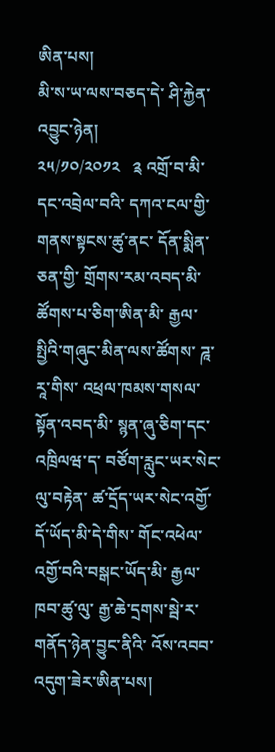ཨིན་པས།
མི་ས་ཡ་ལས་བཅད་དེ་ ཤི་རྐྱེན་འབྱུང་ཉེན།
༢༥/༡༠/༢༠༡༢   ༉ འགྲོ་བ་མི་དང་འབྲེལ་བའི་ དཀའ་ངལ་གྱི་གནས་སྟངས་ཚུ་ནང་ དོན་སྨིན་ཅན་གྱི་ གྲོགས་རམ་འབད་མི་ཚོགས་པ་ཅིག་ཨིན་མི་ རྒྱལ་སྤྱིའི་གཞུང་མིན་ལས་ཚོགས་ ཌཱ་རཱ་གིས་ འཕྲལ་ཁམས་གསལ་སྟོན་འབད་མི་ སྙན་ཞུ་ཅིག་དང་འཁྲིལཝ་ད་ བཙོག་རླུང་ཡར་སེང་ལུ་བརྟེན་ ཚ་དྲོད་ཡར་སེང་འགྱོ་དོ་ཡོད་མི་དེ་གིས་ གོང་འཕེལ་འགྱོ་བའི་བསྒང་ཡོད་མི་ རྒྱལ་ཁབ་ཚུ་ལུ་ རྒྱ་ཆེ་དྲགས་སྦེ་ར་ གནོད་ཉེན་བྱུང་ནིའི་ འོས་འབབ་འདུག་ཟེར་ཨིན་པས།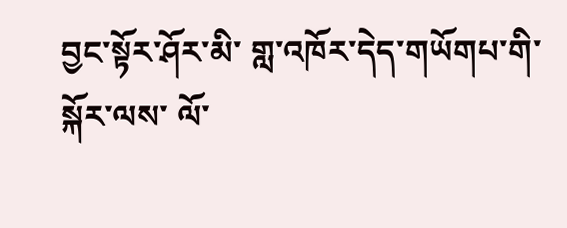བྱང་སྟོར་ཤོར་མི་ གླ་འཁོར་དེད་གཡོགཔ་གི་སྐོར་ལས་ ལོ་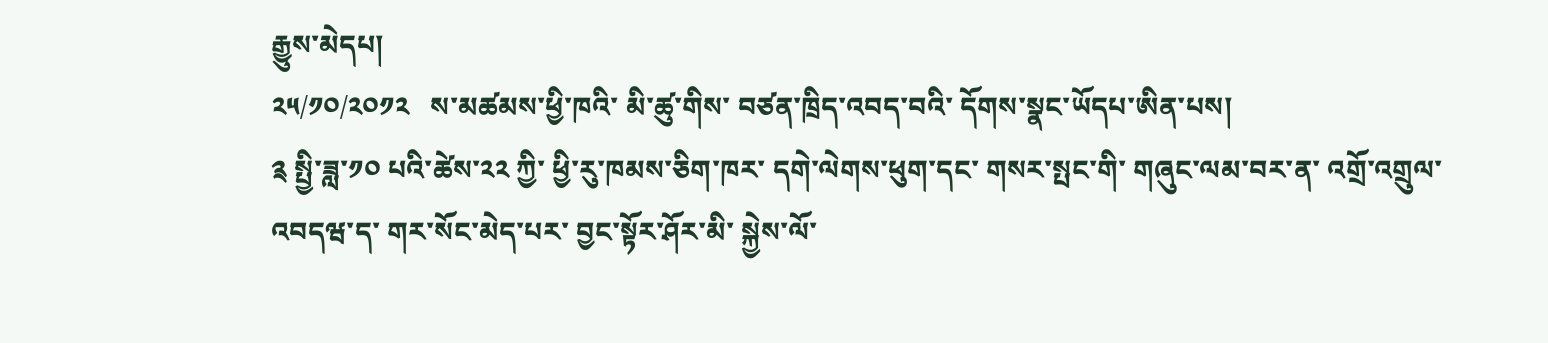རྒྱུས་མེདཔ།
༢༥/༡༠/༢༠༡༢   ས་མཚམས་ཕྱི་ཁའི་ མི་ཚུ་གིས་ བཙན་ཁྲིད་འབད་བའི་ དོགས་སྣང་ཡོདཔ་ཨིན་པས།
༉ སྤྱི་ཟླ་༡༠ པའི་ཚེས་༢༢ ཀྱི་ ཕྱི་རུ་ཁམས་ཅིག་ཁར་ དགེ་ལེགས་ཕུག་དང་ གསར་སྤང་གི་ གཞུང་ལམ་བར་ན་ འགྲོ་འགྲུལ་འབདཝ་ད་ གར་སོང་མེད་པར་ བྱང་སྟོར་ཤོར་མི་ སྐྱེས་ལོ་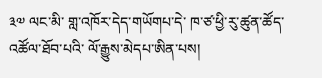༣༧ ལང་མི་ གླ་འཁོར་དེད་གཡོགཔ་དེ་ ཁ་ཙ་ཕྱི་རུ་ཚུན་ཚོད་ འཚོལ་ཐོབ་པའི་ ལོ་རྒྱུས་མེདཔ་ཨིན་པས།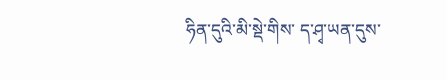ཧིན་དུའི་མི་སྡེ་གིས་ ད་ཤྭ་ཡན་དུས་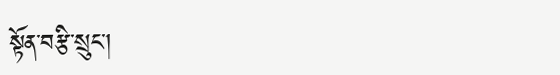སྟོན་བརྩི་སྲུང་།